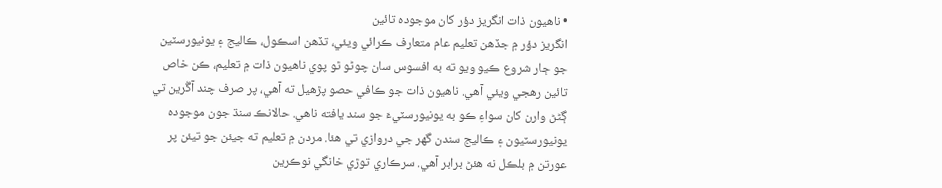• ناھيون ذات انگريز دؤر کان موجوده تائين
انگريز دؤر ۾ جڏھن تعليم عام متعارف ڪرائي ويئي، تڏھن اسڪول، ڪاليج ۽ يونيورسٽين جو ڄار شروع ڪيو ويو ته به افسوس سان چوڻو ٿو پوي ناھيون ذات ۾ تعليم، ڪن خاص تائين رھجي ويئي آھي. ناھيون ذات جو ڪافي حصو پڙھيل ته آھي، پر صرف چند آڱرين تي ڳڻڻ وارن کان سواءِ ڪو به يونيورسٽيءَ جو سند يافته ناھي. حالانڪ سنڌ جون موجوده يونيورسٽيون ۽ ڪاليج سندن گھر جي دروازي تي ھئا. مردن ۾ تعليم ته جيئن جو تيئن پر عورتن ۾ بلڪل نه ھئڻ برابر آھي. سرڪاري توڙي خانگي نوڪرين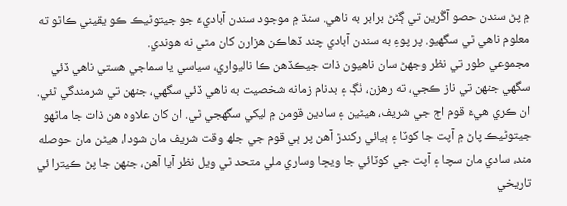۾ پڻ سندن حصو آڱرين تي ڳڻڻ برابر به ناھي. سنڌ ۾ موجود سندن آباديءَ جو جيتوڻيڪ ڪو يقيني ڪاٿو ته معلوم ناھي ٿي سگھيو. پر پوءِ به سندن آبادي چند ڏھاڪن ھزارن کان مٿي نه ھوندي.
مجموعي طور تي نظر وجھڻ سان ناھيون ذات جيڪڏھن ڪا ناليواري، سياسي يا سماجي ھستي ناھي ڏئي سگھي جنھن تي ناز ڪجي، ته رھزن، ٺڳ ۽ بدنام زمانه شخصيت به ناھي ڏئي سگھي، جنھن تي شرمندگي ٿئي. ان ڪري ھيءَ قوم اڄ جي شريف، ھيڻين ۽ سادين قومن ۾ ليکي سگھجي ٿي. ان کان علاوه ھن ذات جا ماڻھو جيتوڻيڪ پاڻ ۾ آپت جا کوٽا ۽ ٻيائي رکندڙ آھن پر ٻي قوم جي جلھ وقت شريف مان شودا، ھيڻن مان حوصله مند، سادي مان سچا ۽ آپت جي کوٽائي جا ويڇا وساري ملي متحد ٿي ويل نظر آيا آھن، جنھن جا پڻ ڪيترا ئي تاريخي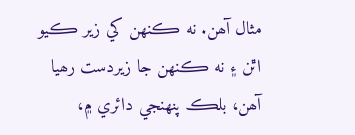مثال آھن. نه ڪنھن کي زير ڪيو اٿن ۽ نه ڪنھن جا زيردست رھيا آھن، بلڪ پنھنجي دائري ۾،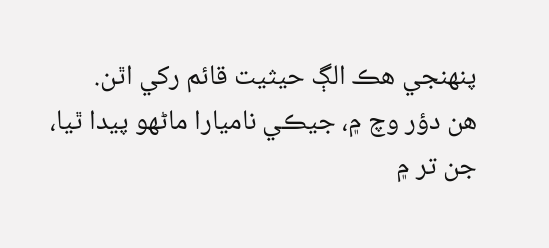پنھنجي ھڪ الڳ حيثيت قائم رکي اٿن.
ھن دؤر وچ ۾، جيڪي ناميارا ماڻھو پيدا ٿيا، جن تر ۾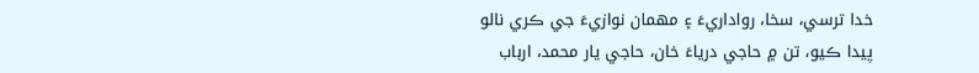خدا ترسي، سخا، رواداريءَ ۽ مھمان نوازيءَ جي ڪري نالو پيدا ڪيو، تن ۾ حاجي درياءَ خان، حاجي يار محمد، ارباب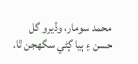محمد سومار، وڏيرو گل حسن ۽ ٻيا ڳڻي سگھجن ٿا.